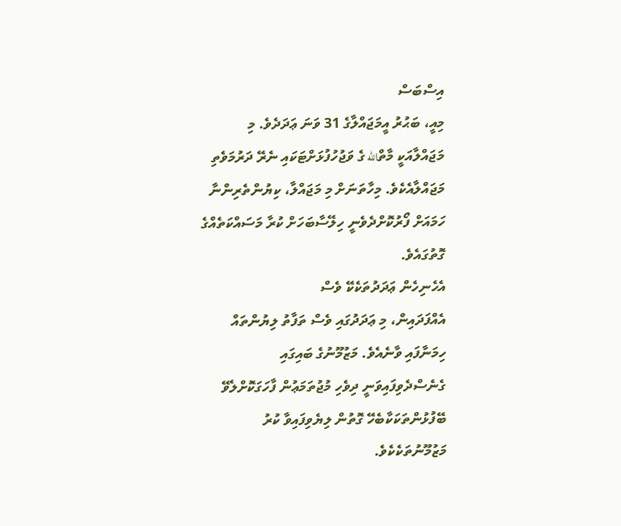އިސްބަސް
މިއީ، ބަޙުރު އީމަޖައްލާގެ 31 ވަނަ ޢަދަދެވެ. މި
މަޖައްލާއަކީ މާތްالله ގެ ވަޖުހުފުޅަށްޓަކައި ނެރޭ ދަރުމަވެތި
މަޖައްލާއެކެވެ. މިހާތަނަށް މި މަޖައްލާ، ކިޔުންތެރިންނާ
ހަމައަށް ފޯރުކޮށްދެވެނީ ހިލޭސާބަހަށް ކުރާ މަސައްކަތެއްގެ
ގޮތުގައެވެ.
އެހެނިހެން ޢަދަދުތަކެކޭ ވެސް
އެއްފަދައިން، މި ޢަދަދުގައި ވެސް ތަފާތު ލިޔުންތައް
ހިމަނާފައި ވާނެއެވެ. މަޒުމޫނުގެ ބައިގައި
ގެނެސްދެވިފައިވަނީ ދިވެހި މުޖުތަމަޢުން ފާހަގަކޮށްލެވޭ
ބޭފުޅުންތަކަކާބެހޭ ގޮތުން ލިޔެވިފައިވާ ކުރު
މަޒުމޫނުތަކެކެވެ.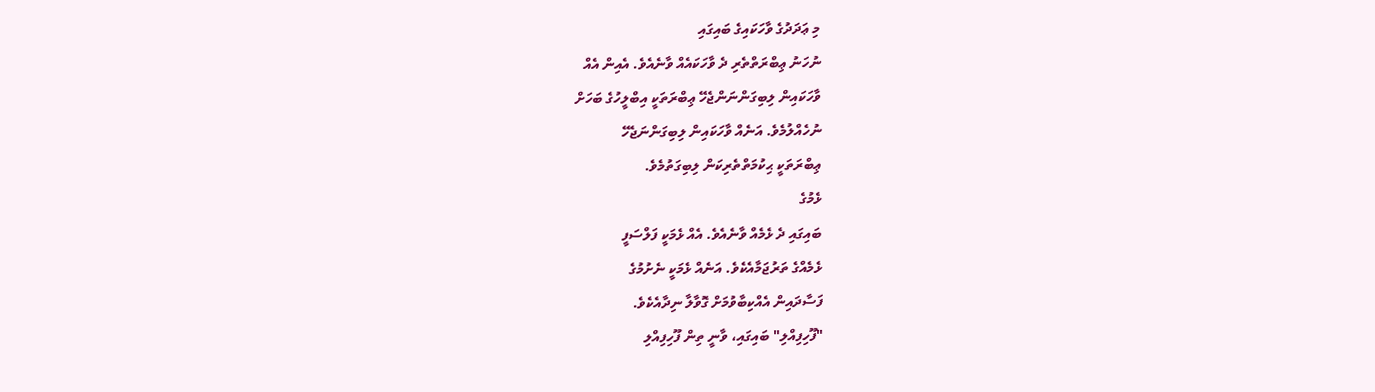މި ޢަދަދުގެ ވާހަކައިގެ ބައިގައި
ނުހަނު ޢިބްރަތްތެރި ދެ ވާހަކައެއް ވާނެއެވެ. އެއިން އެއް
ވާހަކައިން ލިބިގަންނަންޖެހޭ ޢިބްރަތަކީ އިބްލީހުގެ ބަހަށް
ނުހެއްލުމެވެ. އަނެއް ވާހަކައިން ލިބިގަންނަޖެހޭ
ޢިބްރަތަކީ ޙިކުމަތްތެރިކަން ލިބިގަތުމެވެ.
ޅެމުގެ
ބައިގައި ދެ ޅެމެއް ވާނެއެވެ. އެއް ޅެމަކީ ފަލްސަފީ
ޅެމެއްގެ ތަރުޖަމާއެކެވެ. އަނެއް ޅެމަކީ ނެށުމުގެ
ފަސާދައިން އެއްކިބާވުމަށް ގޮވާލާ ނިދާއެކެވެ.
"ފޫހިފިއްލި" ބައިގައި، ވާނީ ތިން ފޫހިފިއްލި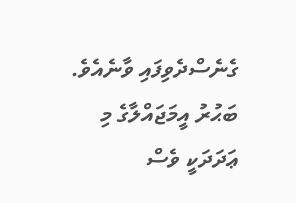ގެނެސްދެވިފައި ވާނެއެވެ.
ބަޙުރު އީމަޖައްލާގެ މި
ޢަދަދަކީ ވެސް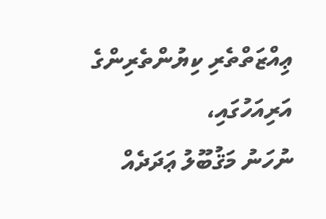ޢިއްޒަތްތެރި ކިޔުންތެރިންގެ އަރިއަހުގައި،
ނުހަނު މަޤުބޫލު ޢަދަދެއް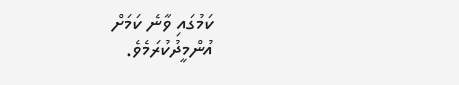ކަމުގައި ވާނެ ކަމަށް
އުންމީދުކުރަމެވެ.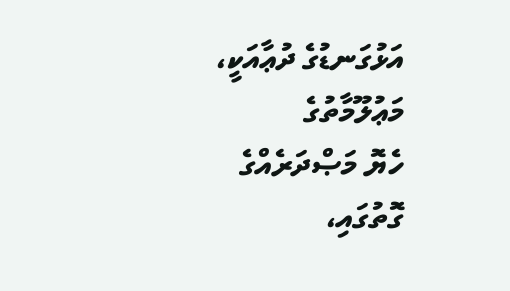އަޅުގަނޑުގެ ދުޢާއަކީ، މަޢުލޫމާތުގެ
ހެޔޮ މަޞްދަރެއްގެ ގޮތުގައި،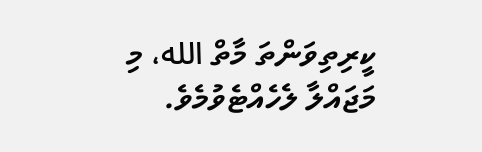ކީރިތިވަންތަ މާތް الله، މި
މަޖައްލާ ލެހެއްޓެވުމެވެ.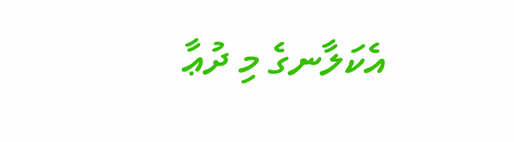އެކަލާނގެ މި ދުޢާ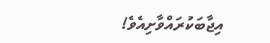އިޖާބަކުރައްވާށިއެވެ!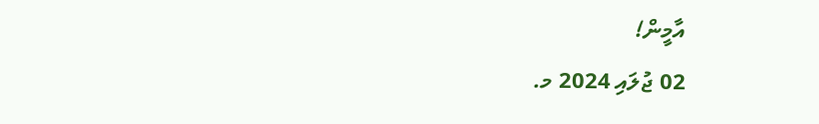އާމީން!
02 ޖުލައި 2024 މ.